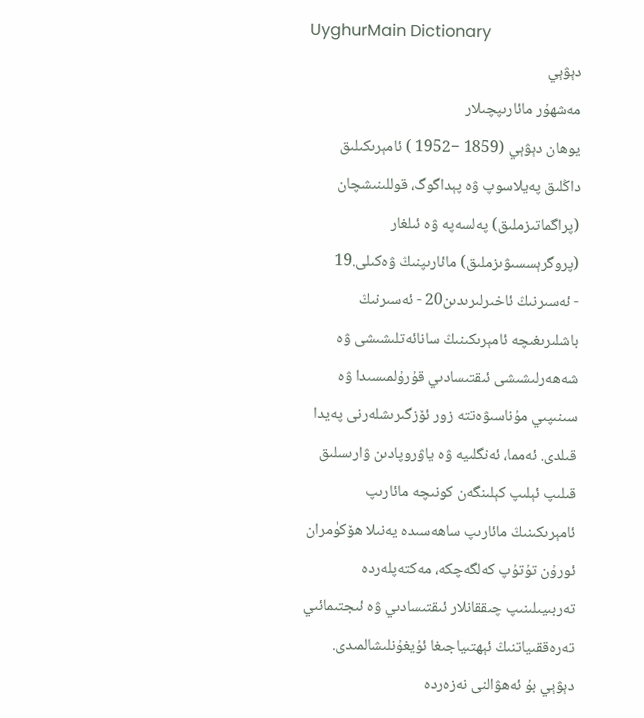UyghurMain Dictionary
دېۋېي
مەشھۇر مائارىپچىلار
يوھان دېۋېي (1859 −1952 ) ئامېرىكىلىق داڭلىق پەيلاسوپ ۋە پېداگوگ، قوللىنىشچان (پراگماتىزملىق) پەلسەپە ۋە ئىلغار (پروگرېسسىۋىزملىق) مائارىپنىڭ ۋەكىلى.19
- ئەسىرنىڭ ئاخىرلىرىدىن20 - ئەسىرنىڭ باشلىرىغىچە ئامېرىكىنىڭ سانائەتلىشىشى ۋە شەھەرلىشىشى ئىقتىسادىي قۇرۇلمىسىدا ۋە سىنىپىي مۇناسىۋەتتە زور ئۆزگىرىشلەرنى پەيدا قىلدى. ئەمما، ئەنگلىيە ۋە ياۋروپادىن ۋارىسلىق قىلىپ ئېلىپ كېلىنگەن كونىچە مائارىپ ئامېرىكىنىڭ مائارىپ ساھەسىدە يەنىلا ھۆكۈمران ئورۇن تۇتۇپ كەلگەچكە، مەكتەپلەردە تەربىيىلىنىپ چىققانلار ئىقتىسادىي ۋە ئىجتىمائىي تەرەققىياتنىڭ ئېھتىياجىغا ئۇيغۇنلىشالمىدى. دېۋېي بۇ ئەھۋالنى نەزەردە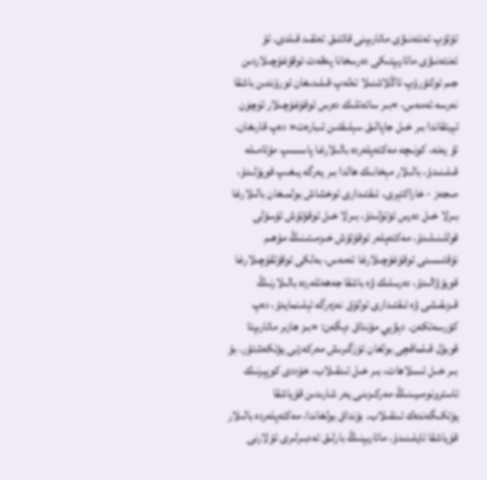تۇتۇپ ئەنئەنىۋى مائارىپنى قاتتىق تەنقىد قىلدى. ئۇ ئەنئەنىۋى مائارىپتىكى دەرسخانا پەقەت ئوقۇغۇچىلاردىن جىم ئولتۇرۇپ ئاڭلاشنىلا تەلەپ قىلىدىغان ئورۇندىن باشقا نەرسە ئەمەس، »بىر سائەتلىك دەرس ئوقۇغۇچىلار ئۈچۈن ئېيتقاندا بىر خىل جاپالىق سېلىقتىن ئىبارەت« دەپ قارىغان. ئۇ يەنە، كونىچە مەكتەپلەردە بالىلارغا پاسسىپ مۇئامىلە قىلىنىدۇ، بالىلار مېخانىك ھالدا بىر يەرگە يىغىپ قويۇلىدۇ، مىجەز - خاراكتېرى، ئىقتىدارى ئوخشاش بولمىغان بالىلارغا بىرلا خىل دەرس ئۆتۈلىدۇ، بىرلا خىل ئوقۇتۇش ئۇسۇلى قوللىنىلىدۇ، مەكتەپلەر ئوقۇتۇش خىزمىتىنىڭ مۇھىم نۇقتىسىنى ئوقۇغۇچىلارغا ئەمەس، بەلكى ئوقۇتقۇچىلارغا قويۇۋالىدۇ، دەرسلىك ۋە باشقا جەھەتلەردە بالىلارنىڭ قىزىقىشى ۋە ئىقتىدارى تولۇق نەزەرگە ئېلىنمايدۇ، دەپ كۆرسەتكەن. دېۋېي مۇنداق دېگەن: «بىز ھازىر مائارىپتا قوبۇل قىلماقچى بولغان ئۆزگىرىش مەركەزنى يۆتكەشتۇر. بۇ بىر خىل ئىسلاھات، بىر خىل ئىنقىلاب، خۇددى كوپېرنىك ئاسترونومىيىنىڭ مەركىزىنى يەر شارىدىن قۇياشقا يۆتكىگەندەك ئىنقىلاب. بۇنداق بولغاندا، مەكتەپلەردە بالىلار قۇياشقا ئايلىنىدۇ، مائارىپنىڭ بارلىق تەدبىرلىرى ئۇلارنى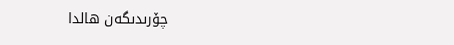چۆرىدىگەن ھالدا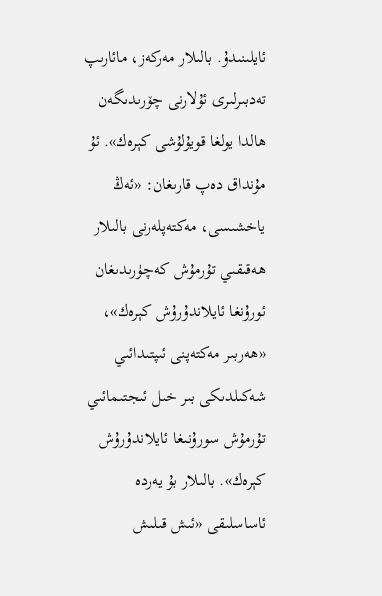ئايلىنىدۇ. بالىلار مەركەز، مائارىپ تەدبىرلىرى ئۇلارنى چۆرىدىگەن ھالدا يولغا قويۇلۇشى كېرەك». ئۇ مۇنداق دەپ قارىغان: «ئەڭ ياخشىسى، مەكتەپلەرنى بالىلار ھەقىقىي تۇرمۇش كەچۈرىدىغان ئورۇنغا ئايلاندۇرۇش كېرەك»، «ھەربىر مەكتەپنى ئىپتىدائىي شەكىلدىكى بىر خىل ئىجتىمائىي تۇرمۇش سورۇنىغا ئايلاندۇرۇش كېرەك». بالىلار بۇ يەردە ئاساسلىقى «ئىش قىلىش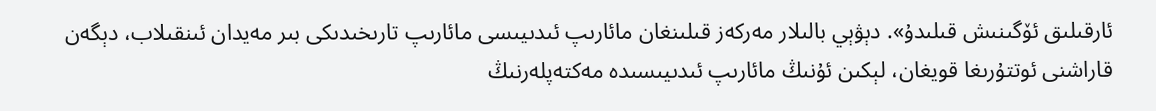ئارقىلىق ئۆگىنىش قىلىدۇ». دېۋېي بالىلار مەركەز قىلىنغان مائارىپ ئىدىيىسى مائارىپ تارىخىدىكى بىر مەيدان ئىنقىلاب، دېگەن قاراشنى ئوتتۇرىغا قويغان، لېكىن ئۇنىڭ مائارىپ ئىدىيىسىدە مەكتەپلەرنىڭ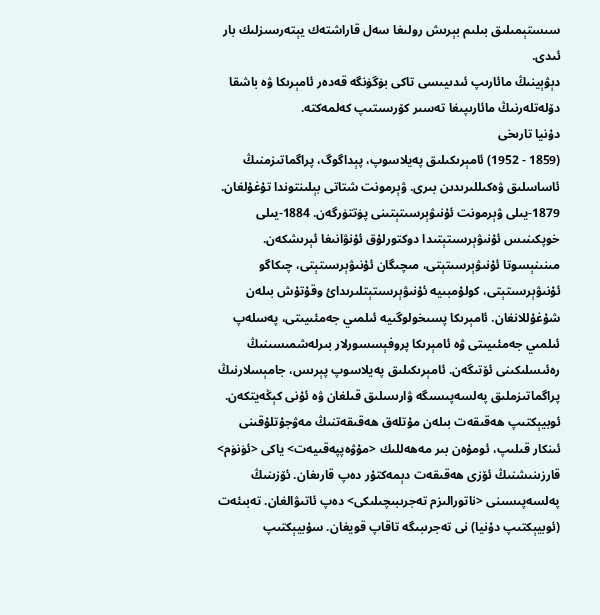سىستېمىلىق بىلىم بېرىش رولىغا سەل قاراشتەك يېتەرسىزلىك بار ئىدى.
دېۋېينىڭ مائارىپ ئىدىيىسى تاكى بۈگۈنگە قەدەر ئامېرىكا ۋە باشقا دۆلەتلەرنىڭ مائارىپىغا تەسىر كۆرسىتىپ كەلمەكتە.
دۇنيا تارىخى
(1859 - 1952) ئامېرىكىلىق پەيلاسوپ، پېداگوگ، پراگماتىزمنىڭ ئاساسلىق ۋەكىللىرىدىن بىرى. ۋېرمونت شتاتى بېلىنتوندا تۇغۇلغان. 1879-يىلى ۋېرمونت ئۇنىۋېرسىتېتىنى پۈتتۈرگەن. 1884-يىلى خوپكىنىس ئۇنىۋېرسىتېتىدا دوكتورلۇق ئۇنۋانىغا ئېرىشكەن. مىنىنېسوتا ئۇنىۋېرسىتېتى، مىچىگان ئۇنىۋېرسىتېتى، چىكاگو ئۇنىۋېرسىتېتى، كولۇمبىيە ئۇنىۋېرسىتېتلىرىدائ وقۇتۇش بىلەن شۇغۇللانغان. ئامېرىكا پسىخولوگىيە ئىلمىي جەمئىيىتى، پەسلەپ ئىلمىي جەمئىيىتى ۋە ئامېرىكا پروفېسسورلار بىرلەشمىسىنىڭ رەئىسلىكىنى ئۆتىگەن. ئامېرىكىلىق پەيلاسوپ پېرىس، جامېسلارنىڭ پراگماتىزملىق پەلسەپىسىگە ۋارىسلىق قىلغان ۋە ئۇنى كېڭەيتكەن. ئوبيېكتىپ ھەقىقەت بىلەن مۇتلەق ھەقىقەتنىڭ مەۋجۇتلۇقىنى ئىنكار قىلىپ، ئومۇەن بىر مەھەللىك <مۇۋەپپەقىيەت> ياكى <ئۈنۈم> قارزىنىشنىڭ ئۆزى ھەقىقەت دېمەكتۇر دەپ قارىغان. ئۆزىنىڭ پەلسەپىسىنى <ناتورالىزم تەجرىبىچىلىكى> دەپ ئاتىۋالغان. تەبىئەت (ئوبيېكتىپ دۇنيا) نى تەجرىبىگە تاقاپ قويغان. سۇبيېكتىپ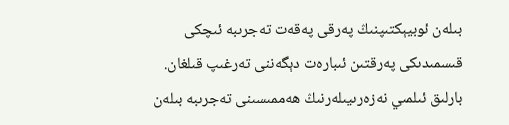بىلەن ئوبيېكتىپنىڭ پەرقى پەقەت تەجرىبە ئىچكى قىسمىدىكى پەرقتىن ئىبارەت دېگەننى تەرغىپ قىلغان. بارلىق ئىلمىي نەزەرىيىلەرنىڭ ھەممىسىنى تەجرىبە بىلەن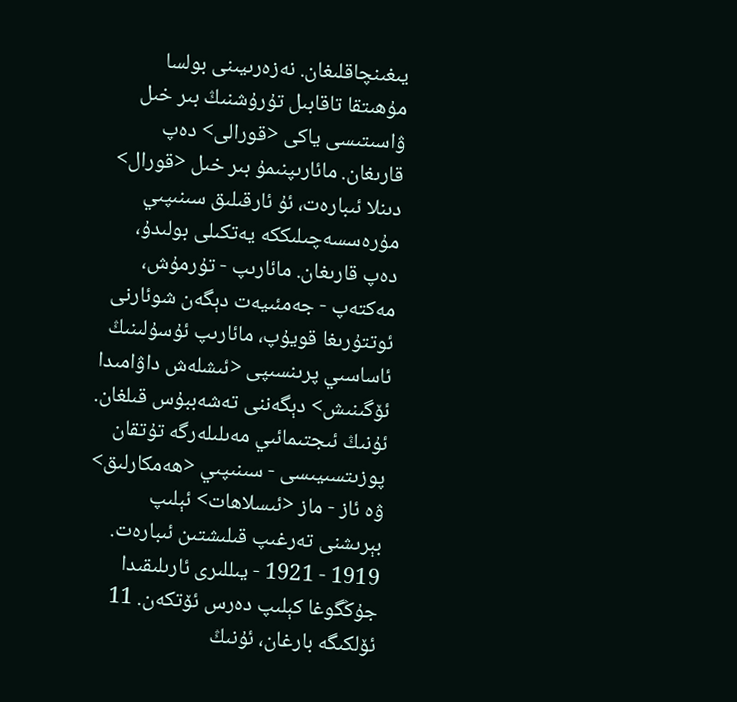يىغىنچاقلىغان. نەزەرىيىنى بولسا مۇھىتقا تاقابىل تۇرۇشنىڭ بىر خىل ۋاسىتىسى ياكى <قورالى> دەپ قارىغان. مائارىپنىمۇ بىر خىل <قورال> دىنلا ئىبارەت، ئۇ ئارقىلىق سىنىپىي مۇرەسسەچىلىككە يەتكىلى بولىدۇ، دەپ قارىغان. مائارىپ - تۇرمۇش، مەكتەپ - جەمئىيەت دېگەن شوئارنى ئوتتۇرىغا قويۇپ، مائارىپ ئۇسۇلىنىڭ ئاساسىي پرىنسىپى <ئىشلەش داۋامىدا ئۆگىنىش> دېگەننى تەشەببۇس قىلغان. ئۇنىڭ ئىجتىمائىي مەىلىلەرگە تۇتقان پوزىتسىيىسى - سىنىپىي <ھەمكارلىق> ۋە ئاز - ماز <ئىسلاھات> ئېلىپ بېرىشنى تەرغىپ قىلىشتىن ئىبارەت. 1919 - 1921 - يىللىرى ئارىلىقىدا جۇڭگوغا كېلىپ دەرس ئۆتكەن. 11 ئۆلكىگە بارغان، ئۇنىڭ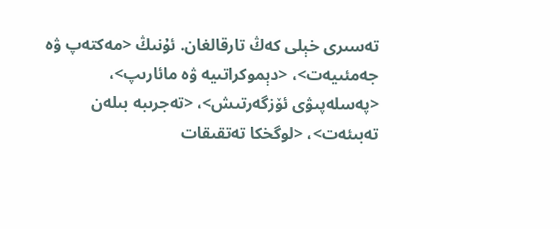تەسىرى خېلى كەڭ تارقالغان. ئۇنىڭ <مەكتەپ ۋە جەمئىيەت>، <دېموكراتىيە ۋە مائارىپ>، <پەسلەپىۋى ئۆزگەرتىش>، <تەجرىبە بىلەن تەبىئەت>، <لوگخكا تەتقىقات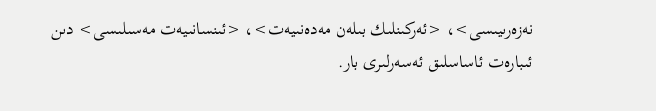نەزەرىيىسى>، <ئەركىنلىك بىلەن مەدەنىيەت>، <ئىنسانىيەت مەسىلىسى> دىن ئىبارەت ئاساسلىق ئەسەرلىرى بار.